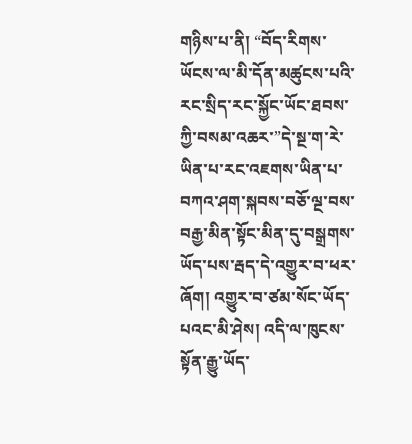གཉིས་པ་ནི། “བོད་རིགས་ཡོངས་ལ་མི་དོན་མཚུངས་པའི་རང་སྲིད་རང་སྐྱོང་ཡོང་ཐབས་ཀྱི་བསམ་འཆར་”དེ་སྔ་ག་རེ་ཡིན་པ་རང་འཇགས་ཡིན་པ་བཀའ་ཤག་སྐབས་བཅོ་ལྔ་བས་བརྒྱ་མིན་སྟོང་མིན་དུ་བསྒྲགས་ཡོད་པས་རྦད་དེ་འགྱུར་བ་ཕར་ཞོག། འགྱུར་བ་ཙམ་སོང་ཡོད་པའང་མི་ཤེས། འདི་ལ་ཁུངས་སྟོན་རྒྱུ་ཡོད་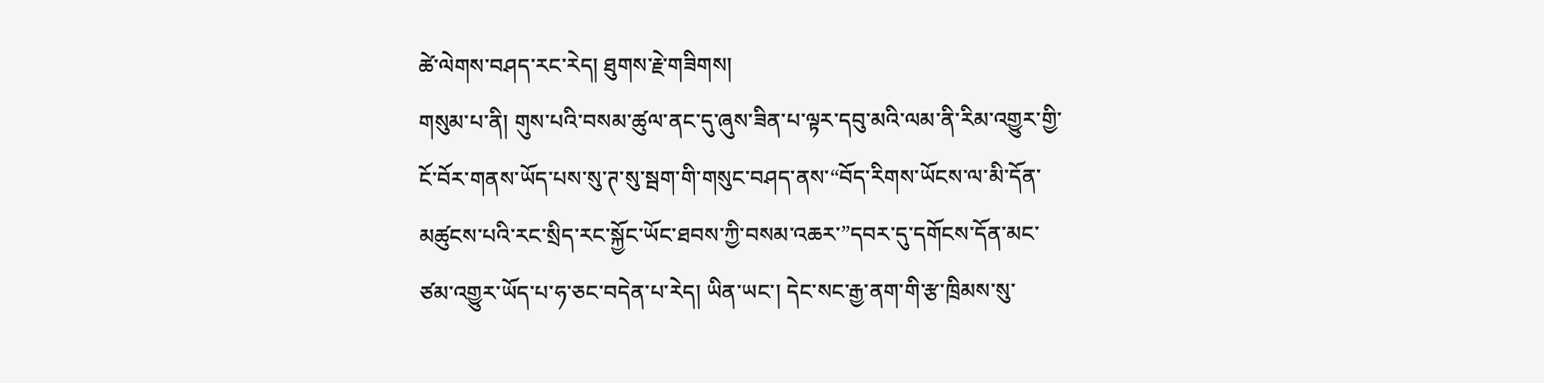ཚེ་ལེགས་བཤད་རང་རེད། ཐུགས་རྗེ་གཟིགས།
གསུམ་པ་ནི། གུས་པའི་བསམ་ཚུལ་ནང་དུ་ཞུས་ཟིན་པ་ལྟར་དབུ་མའི་ལམ་ནི་རིམ་འགྱུར་གྱི་ངོ་བོར་གནས་ཡོད་པས་སུ་ཊ་སུ་སྦག་གི་གསུང་བཤད་ནས་“བོད་རིགས་ཡོངས་ལ་མི་དོན་མཚུངས་པའི་རང་སྲིད་རང་སྐྱོང་ཡོང་ཐབས་ཀྱི་བསམ་འཆར་”དབར་དུ་དགོངས་དོན་མང་ཙམ་འགྱུར་ཡོད་པ་ཧ་ཅང་བདེན་པ་རེད། ཡིན་ཡང་། དེང་སང་རྒྱ་ནག་གི་རྩ་ཁྲིམས་སུ་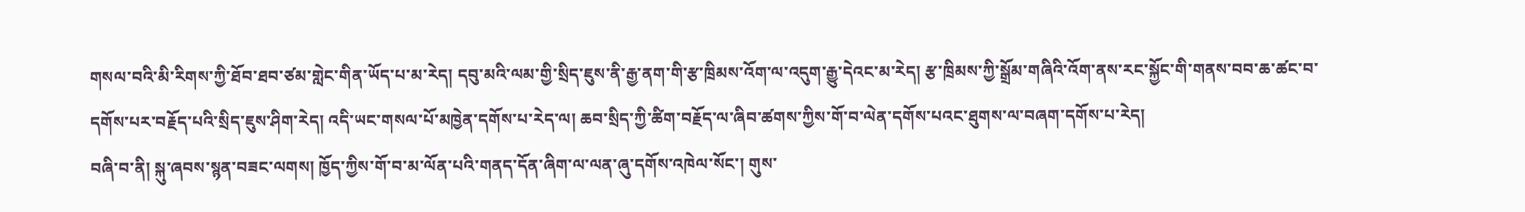གསལ་བའི་མི་རིགས་ཀྱི་ཐོབ་ཐབ་ཙམ་གླེང་གིན་ཡོད་པ་མ་རེད། དབུ་མའི་ལམ་གྱི་སྲིད་ཇུས་ནི་རྒྱ་ནག་གི་རྩ་ཁྲིམས་འོག་ལ་འདུག་རྒྱུ་དེའང་མ་རེད། རྩ་ཁྲིམས་ཀྱི་སྒྲོམ་གཞིའི་འོག་ནས་རང་སྐྱོང་གི་གནས་བབ་ཆ་ཚང་བ་དགོས་པར་བརྗོད་པའི་སྲིད་ཇུས་ཤིག་རེད། འདི་ཡང་གསལ་པོ་མཁྱེན་དགོས་པ་རེད་ལ། ཆབ་སྲིད་ཀྱི་ཚིག་བརྗོད་ལ་ཞིབ་ཚགས་ཀྱིས་གོ་བ་ལེན་དགོས་པའང་ཐུགས་ལ་བཞག་དགོས་པ་རེད།
བཞི་བ་ནི། སྐུ་ཞབས་སྙན་བཟང་ལགས། ཁྱོད་ཀྱིས་གོ་བ་མ་ལོན་པའི་གནད་དོན་ཞིག་ལ་ལན་ཞུ་དགོས་འཁེལ་སོང་། གུས་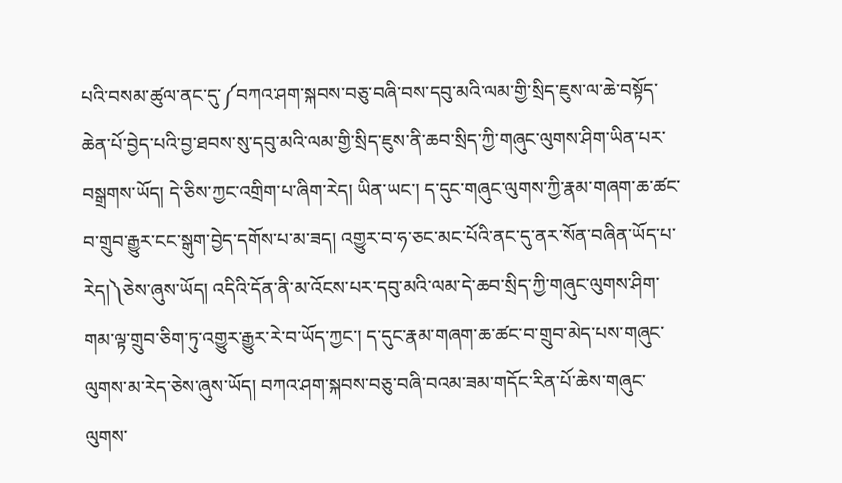པའི་བསམ་ཚུལ་ནང་དུ་༼བཀའ་ཤག་སྐབས་བཅུ་བཞི་བས་དབུ་མའི་ལམ་གྱི་སྲིད་ཇུས་ལ་ཆེ་བསྟོད་ཆེན་པོ་བྱེད་པའི་བྱ་ཐབས་སུ་དབུ་མའི་ལམ་གྱི་སྲིད་ཇུས་ནི་ཆབ་སྲིད་ཀྱི་གཞུང་ལུགས་ཤིག་ཡིན་པར་བསྒྲགས་ཡོད། དེ་ཅིས་ཀྱང་འགྲིག་པ་ཞིག་རེད། ཡིན་ཡང་། ད་དུང་གཞུང་ལུགས་ཀྱི་རྣམ་གཞག་ཆ་ཚང་བ་གྲུབ་རྒྱུར་ངང་སྒུག་བྱེད་དགོས་པ་མ་ཟད། འགྱུར་བ་ཧ་ཅང་མང་པོའི་ནང་དུ་ནར་སོན་བཞིན་ཡོད་པ་རེད།༽ཅེས་ཞུས་ཡོད། འདིའི་དོན་ནི་མ་འོངས་པར་དབུ་མའི་ལམ་དེ་ཆབ་སྲིད་ཀྱི་གཞུང་ལུགས་ཤིག་གམ་ལྟ་གྲུབ་ཅིག་ཏུ་འགྱུར་རྒྱུར་རེ་བ་ཡོད་ཀྱང་། ད་དུང་རྣམ་གཞག་ཆ་ཚང་བ་གྲུབ་མེད་པས་གཞུང་ལུགས་མ་རེད་ཅེས་ཞུས་ཡོད། བཀའ་ཤག་སྐབས་བཅུ་བཞི་བའམ་ཟམ་གདོང་རིན་པོ་ཆེས་གཞུང་ལུགས་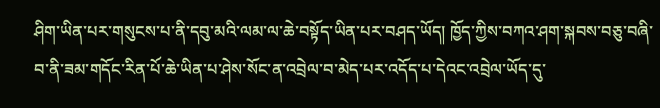ཤིག་ཡིན་པར་གསུངས་པ་ནི་དབུ་མའི་ལམ་ལ་ཆེ་བསྟོད་ཡིན་པར་བཤད་ཡོད། ཁྱོད་ཀྱིས་བཀའ་ཤག་སྐབས་བཅུ་བཞི་བ་ནི་ཟམ་གདོང་རིན་པོ་ཆེ་ཡིན་པ་ཤེས་སོང་ན་འབྲེལ་བ་མེད་པར་འདོད་པ་དེའང་འབྲེལ་ཡོད་དུ་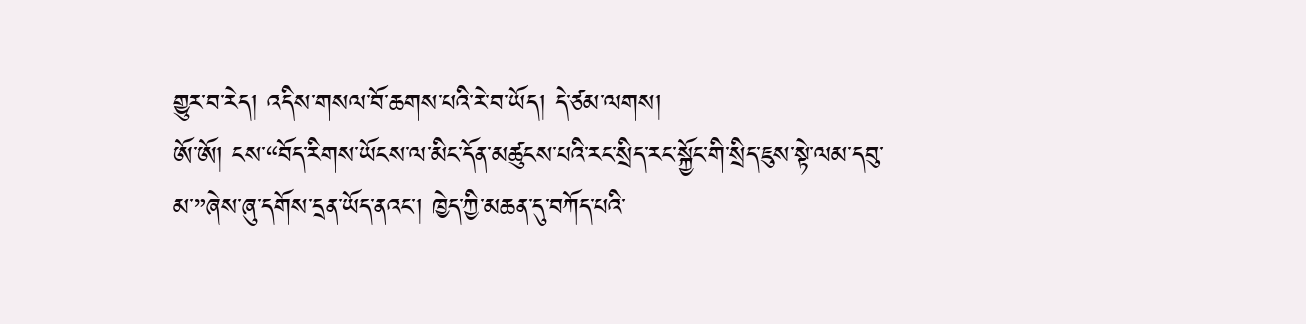གྱུར་བ་རེད། འདིས་གསལ་བོ་ཆགས་པའི་རེ་བ་ཡོད། དེ་ཙམ་ལགས།
ཨོ་ཨོ། ངས་“བོད་རིགས་ཡོངས་ལ་མིང་དོན་མཚུངས་པའི་རང་སྲིད་རང་སྐྱོང་གི་སྲིད་ཇུས་སྟེ་ལམ་དབུ་མ་”ཞེས་ཞུ་དགོས་དྲན་ཡོད་ནའང་། ཁྱེད་ཀྱི་མཆན་དུ་བཀོད་པའི་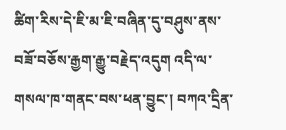ཚིག་རིས་དེ་ཇི་མ་ཇི་བཞིན་དུ་བཤུས་ནས་བཟོ་བཅོས་རྒྱག་རྒྱུ་བརྗེད་འདུག འདི་ལ་གསལ་ཁ་གནང་བས་ཕན་བྱུང་། བཀའ་དྲིན་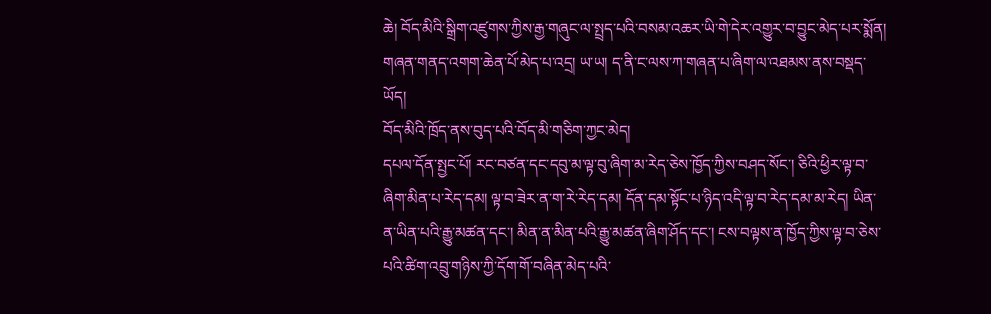ཆེ། བོད་མིའི་སྒྲིག་འཛུགས་ཀྱིས་རྒྱ་གཞུང་ལ་སྤྲད་པའི་བསམ་འཆར་ཡི་གེ་དེར་འགྱུར་བ་བྱུང་མེད་པར་སྨོན། གཞན་གནད་འགག་ཆེན་པོ་མེད་པ་འདྲ། ཡ་ཡ། ད་ནི་ང་ལས་ཀ་གཞན་པ་ཞིག་ལ་འཐམས་ནས་བསྡད་ཡོད།
བོད་མིའི་ཁྲོད་ནས་བུད་པའི་བོད་མི་གཅིག་ཀྱང་མེད།
དཔལ་དོན་སྤྱང་པོ། རང་བཙན་དང་དབུ་མ་ལྟ་བུ་ཞིག་མ་རེད་ཅེས་ཁྱོད་ཀྱིས་བཤད་སོང་། ཅིའི་ཕྱིར་ལྟ་བ་ཞིག་མིན་པ་རེད་དམ། ལྟ་བ་ཟེར་ན་ག་རེ་རེད་དམ། དོན་དམ་སྟོང་པ་ཉིད་འདི་ལྟ་བ་རེད་དམ་མ་རེད། ཡིན་ན་ཡིན་པའི་རྒྱུ་མཚན་དང་། མིན་ན་མིན་པའི་རྒྱུ་མཚན་ཞིག་ཤོད་དང་། ངས་བལྟས་ན་ཁྱོད་ཀྱིས་ལྟ་བ་ཅེས་པའི་ཚིག་འབྲུ་གཉིས་ཀྱི་དོག་གོ་བཞིན་མེད་པའི་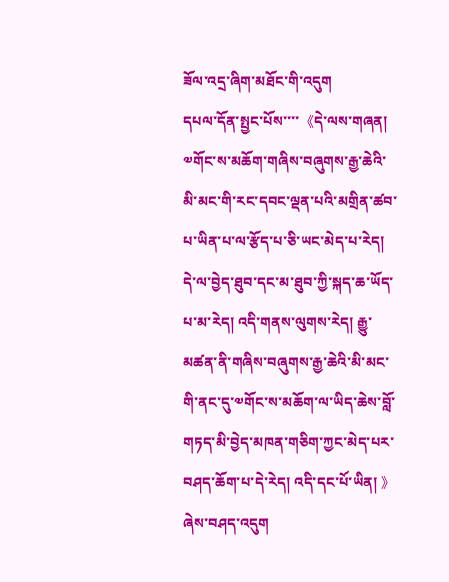ཟོལ་འདྲ་ཞིག་མཐོང་གི་འདུག
དཔལ་དོན་སྤྱང་པོས་་་་《དེ་ལས་གཞན། ༧གོང་ས་མཆོག་གཞིས་བཞུགས་རྒྱ་ཆེའི་མི་མང་གི་རང་དབང་ལྡན་པའི་མགྲིན་ཚབ་པ་ཡིན་པ་ལ་རྩོད་པ་ཅི་ཡང་མེད་པ་རེད། དེ་ལ་བྱེད་ཐུབ་དང་མ་ཐུབ་ཀྱི་སྐད་ཆ་ཡོད་པ་མ་རེད། འདི་གནས་ལུགས་རེད། རྒྱུ་མཚན་ནི་གཞིས་བཞུགས་རྒྱ་ཆེའི་མི་མང་གི་ནང་དུ་༧གོང་ས་མཆོག་ལ་ཡིད་ཆེས་བློ་གཏད་མི་བྱེད་མཁན་གཅིག་ཀྱང་མེད་པར་བཤད་ཆོག་པ་དེ་རེད། འདི་དང་པོ་ཡིན། 》ཞེས་བཤད་འདུག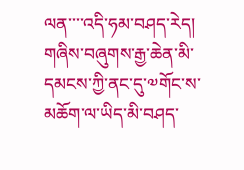ལན་་་་འདི་ཧམ་བཤད་རེད། གཞིས་བཞུགས་རྒྱ་ཆེན་མི་དམངས་ཀྱི་ནང་དུ་༧གོང་ས་མཆོག་ལ་ཡིད་མི་བཤད་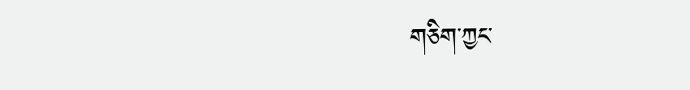གཅིག་ཀྱང་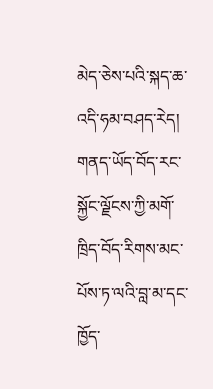མེད་ཅེས་པའི་སྐད་ཆ་འདི་ཧམ་བཤད་རེད། གནད་ཡོད་བོད་རང་སྐྱོང་ལྗོངས་ཀྱི་མགོ་ཁྲིད་བོད་རིགས་མང་པོས་ཏ་ལའི་བླ་མ་དང་ཁྱོད་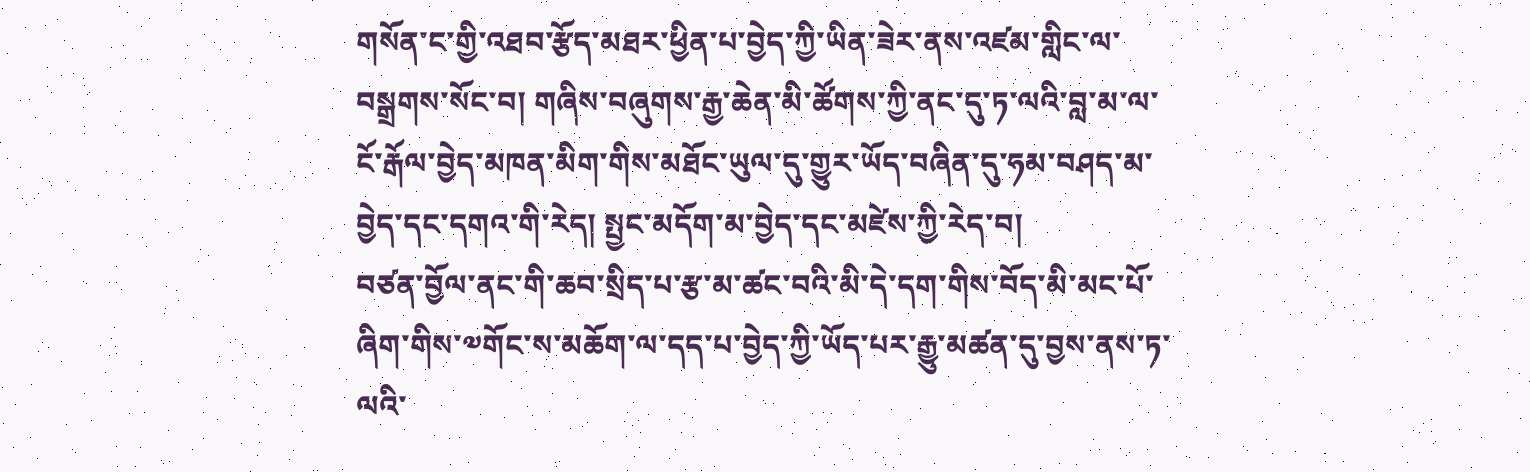གསོན་ང་གྱི་འཐབ་རྩོད་མཐར་ཕྱིན་པ་བྱེད་ཀྱི་ཡིན་ཟེར་ནས་འཛམ་གླིང་ལ་བསྒྲགས་སོང་བ། གཞིས་བཞུགས་རྒྱ་ཆེན་མི་ཚོགས་ཀྱི་ནང་དུ་ཏ་ལའི་བླ་མ་ལ་ངོ་རྒོལ་བྱེད་མཁན་མིག་གིས་མཐོང་ཡུལ་དུ་གྱུར་ཡོད་བཞིན་དུ་ཧམ་བཤད་མ་བྱེད་དང་དགའ་གི་རེད། སྤྱང་མདོག་མ་བྱེད་དང་མཛེས་ཀྱི་རེད་བ།
བཙན་བྱོལ་ནང་གི་ཆབ་སྲིད་པ་རྩ་མ་ཚང་བའི་མི་དེ་དག་གིས་བོད་མི་མང་པོ་ཞིག་གིས་༧གོང་ས་མཆོག་ལ་དད་པ་བྱེད་ཀྱི་ཡོད་པར་རྒྱུ་མཚན་དུ་བྱས་ནས་ཏ་ལའི་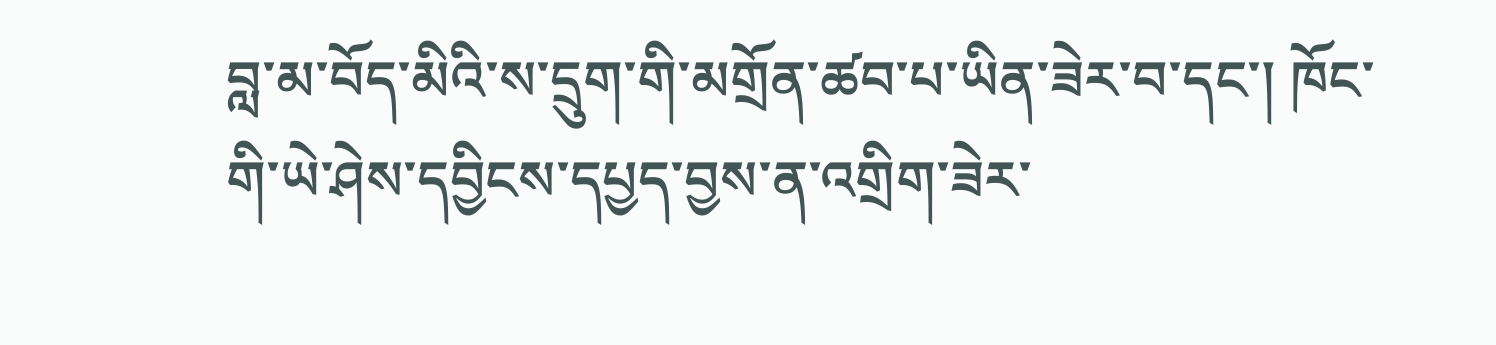བླ་མ་བོད་མིའི་ས་དྲུག་གི་མགྲོན་ཚབ་པ་ཡིན་ཟེར་བ་དང་། ཁོང་གི་ཡེ་ཤེས་དབྱིངས་དཔྱད་བྱས་ན་འགྲིག་ཟེར་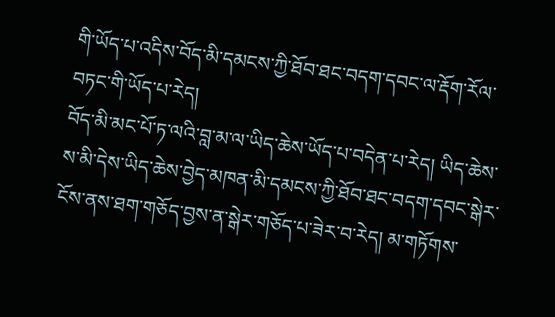གི་ཡོད་པ་འདིས་བོད་མི་དམངས་ཀྱི་ཐོབ་ཐང་བདག་དབང་ལ་རྡོག་རོལ་བཏང་གི་ཡོད་པ་རེད།
བོད་མི་མང་པོ་ཏ་ལའི་བླ་མ་ལ་ཡིད་ཆེས་ཡོད་པ་བདེན་པ་རེད། ཡིད་ཆེས་ས་མི་དེས་ཡིད་ཆེས་བྱེད་མཁན་མི་དམངས་ཀྱི་ཐོབ་ཐང་བདག་དབང་སྒེར་ངོས་ནས་ཐག་གཅོད་བྱས་ན་སྒེར་གཅོད་པ་ཟེར་བ་རེད། མ་གཏོགས་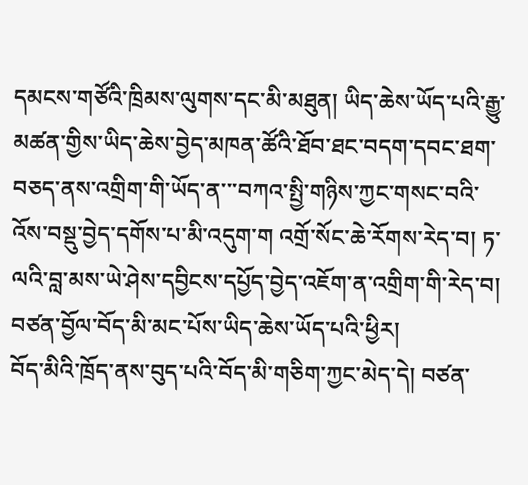དམངས་གཙོའི་ཁྲིམས་ལུགས་དང་མི་མཐུན། ཡིད་ཆེས་ཡོད་པའི་རྒྱུ་མཚན་གྱིས་ཡིད་ཆེས་བྱེད་མཁན་ཚོའི་ཐོབ་ཐང་བདག་དབང་ཐག་བཅད་ནས་འགྲིག་གི་ཡོད་ན་་་བཀའ་སྤྱི་གཉིས་ཀྱང་གསང་བའི་འོས་བསྡུ་བྱེད་དགོས་པ་མི་འདུག་ག འགྲོ་སོང་ཆེ་རོགས་རེད་བ། ཏ་ལའི་བླ་མས་ཡེ་ཤེས་དབྱིངས་དཔྱོད་བྱེད་འཇོག་ན་འགྲིག་གི་རེད་བ། བཙན་བྱོལ་བོད་མི་མང་པོས་ཡིད་ཆེས་ཡོད་པའི་ཕྱིར།
བོད་མིའི་ཁྲོད་ནས་བུད་པའི་བོད་མི་གཅིག་ཀྱང་མེད་དེ། བཙན་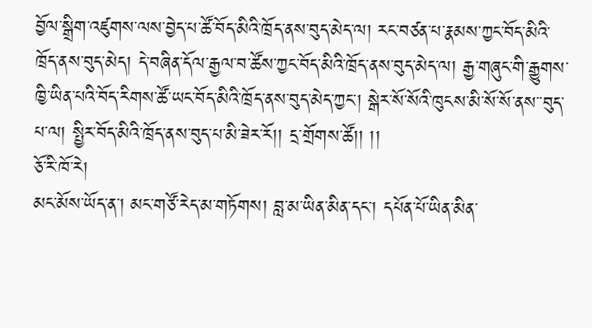བྱོལ་སྒྲིག་འཛུགས་ལས་བྱེད་པ་ཚོ་བོད་མིའི་ཁྲོད་ནས་བུད་མེད་ལ། རང་བཙན་པ་རྣམས་ཀྱང་བོད་མིའི་ཁྲོད་ནས་བུད་མེད། དེ་བཞིན་དོལ་རྒྱལ་བ་ཚོས་ཀྱང་བོད་མིའི་ཁྲོད་ནས་བུད་མེད་ལ། རྒྱ་གཞུང་གི་རྒྱུགས་ཁྱི་ཡིན་པའི་བོད་རིགས་ཚོ་ཡང་བོད་མིའི་ཁྲོད་ནས་བུད་མེད་ཀྱང་། སྒེར་སོ་སོའི་ཁུངས་མི་སོ་སོ་ནས་་བུད་པ་ལ། སྤྱིར་བོད་མིའི་ཁྲོད་ནས་བུད་པ་མི་ཟེར་རོ།། དྲ་གྲོགས་ཚོ།། །།
ཅོ་རི་ཁོ་རེ།
མང་མོས་ཡོད་ན་། མང་གཙོ་རེད་མ་གཏོགས། བླ་མ་ཡིན་མིན་དང་། དཔོན་པོ་ཡིན་མིན་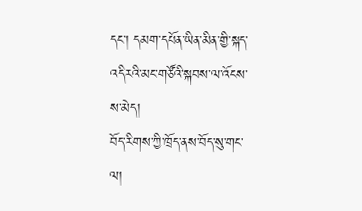དང་། དམག་དཔོན་ཡིན་མིན་གྱི་སྐད་འདིརའི་མང་གཙོའི་སྐབས་ལ་འོངས་ས་མེད།
བོད་རིགས་ཀྱི་ཁྲོད་ནས་བོད་སུ་གང་ལ།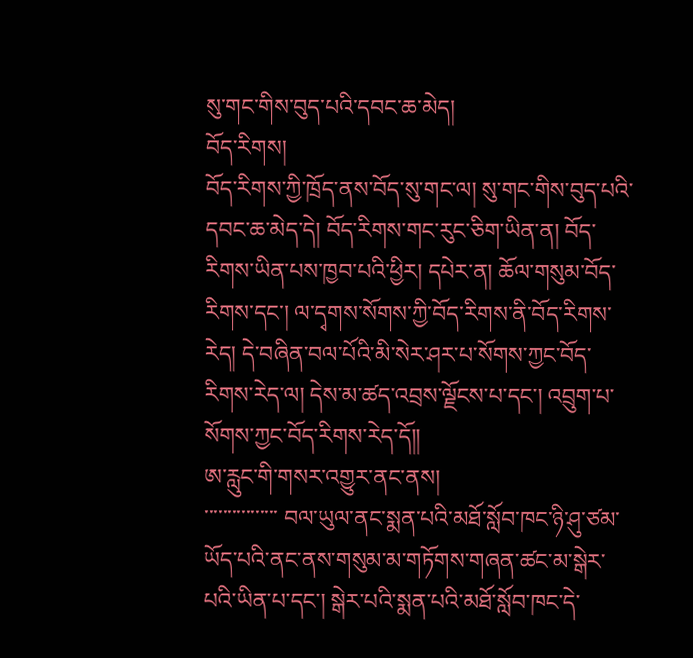སུ་གང་གིས་བུད་པའི་དབང་ཆ་མེད།
བོད་རིགས།
བོད་རིགས་ཀྱི་ཁྲོད་ནས་བོད་སུ་གང་ལ། སུ་གང་གིས་བུད་པའི་དབང་ཆ་མེད་དེ། བོད་རིགས་གང་རུང་ཅིག་ཡིན་ན། བོད་རིགས་ཡིན་པས་ཁྱབ་པའི་ཕྱིར། དཔེར་ན། ཆོལ་གསུམ་བོད་རིགས་དང་། ལ་དྭགས་སོགས་ཀྱི་བོད་རིགས་ནི་བོད་རིགས་རེད། དེ་བཞིན་བལ་པོའི་མི་སེར་ཤར་པ་སོགས་ཀྱང་བོད་རིགས་རེད་ལ། དེས་མ་ཚད་འབྲས་ལྗོངས་པ་དང་། འབྲུག་པ་སོགས་ཀྱང་བོད་རིགས་རེད་དོ།།
ཨ་རླུང་གི་གསར་འགྱུར་ནང་ནས།
་་་་་་་་་་་་་་་་ བལ་ཡུལ་ནང་སྨན་པའི་མཐོ་སློབ་ཁང་ཉི་ཤུ་ཙམ་ཡོད་པའི་ནང་ནས་གསུམ་མ་གཏོགས་གཞན་ཚང་མ་སྒེར་པའི་ཡིན་པ་དང་། སྒེར་པའི་སྨན་པའི་མཐོ་སློབ་ཁང་དེ་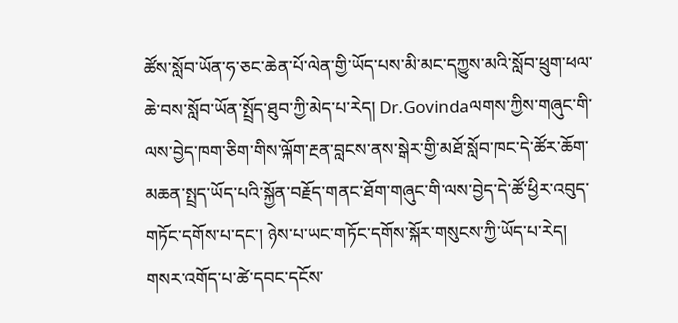ཚོས་སློབ་ཡོན་ཧ་ཅང་ཆེན་པོ་ལེན་གྱི་ཡོད་པས་མི་མང་དཀྱུས་མའི་སློབ་ཕྲུག་ཕལ་ཆེ་བས་སློབ་ཡོན་སྤྲོད་ཐུབ་ཀྱི་མེད་པ་རེད། Dr.Govindaལགས་ཀྱིས་གཞུང་གི་ལས་བྱེད་ཁག་ཅིག་གིས་ལྐོག་རྔན་བླངས་ནས་སྒེར་གྱི་མཐོ་སློབ་ཁང་དེ་ཚོར་ཆོག་མཆན་སྤྲད་ཡོད་པའི་སྐྱོན་བརྗོད་གནང་ཐོག་གཞུང་གི་ལས་བྱེད་དེ་ཚོ་ཕྱིར་འབུད་གཏོང་དགོས་པ་དང་། ཉེས་པ་ཡང་གཏོང་དགོས་སྐོར་གསུངས་ཀྱི་ཡོད་པ་རེད།
གསར་འགོད་པ་ཚེ་དབང་དངོས་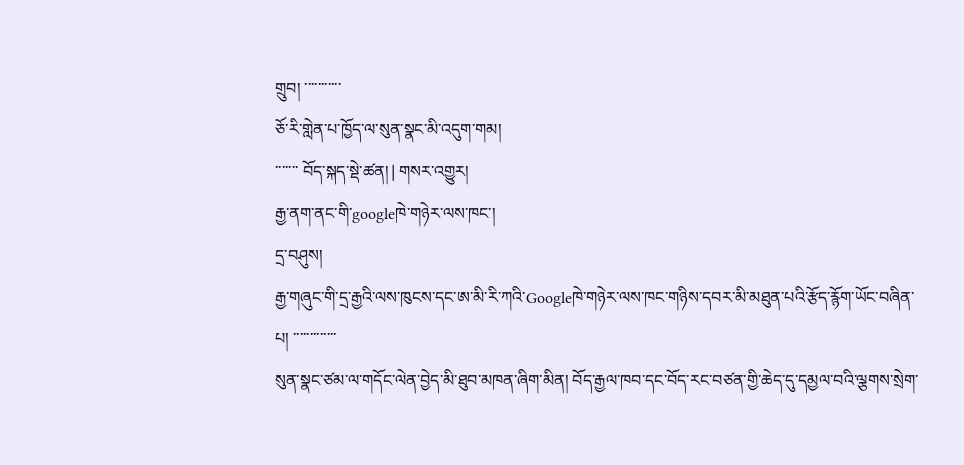གྲུབ། ་་་་་་་་་་་
ཅོ་རི་གླེན་པ་ཁྱོད་ལ་སུན་སྣང་མི་འདུག་གམ།
་་་་་་་ བོད་སྐད་སྡེ་ཚན། | གསར་འགྱུར།
རྒྱ་ནག་ནང་གི་googleཁེ་གཉེར་ལས་ཁང་།
དྲ་བཤུས།
རྒྱ་གཞུང་གི་དྲ་རྒྱའི་ལས་ཁུངས་དང་ཨ་མི་རི་ཀའི་Googleཁེ་གཉེར་ལས་ཁང་གཉིས་དབར་མི་མཐུན་པའི་རྩོད་རྙོག་ཡོང་བཞིན་པ། ་་་་་་་་་་་་་
སུན་སྣང་ཙམ་ལ་གདོང་ལེན་བྱེད་མི་ཐུབ་མཁན་ཞིག་མིན། བོད་རྒྱལ་ཁབ་དང་བོད་རང་བཙན་གྱི་ཆེད་དུ་དམྱལ་བའི་ལྕགས་སྲེག་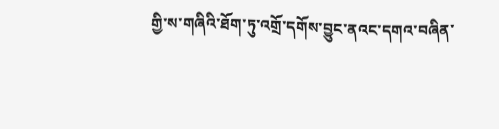གྱི་ས་གཞིའི་ཐོག་ཏུ་འགྲོ་དགོས་བྱུང་ནའང་དགའ་བཞིན་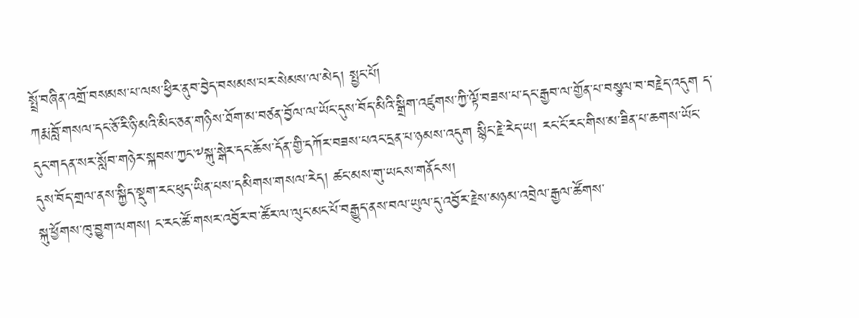སྤྲོ་བཞིན་འགྲོ་བསམས་པ་ལས་ཕྱིར་ནུབ་བྱེད་བསམས་པར་སེམས་ལ་མེད། སྤྱང་པོ།
ཀརྨ་བློ་གསལ་དང་ཅོ་རི་ཉི་མའི་མིང་ཅན་གཉིས་ཐོག་མ་བཙན་བྱོལ་ལ་ཡོང་དུས་བོད་མིའི་སྒྲིག་འཛུགས་ཀྱི་ལྟོ་བཟས་པ་དང་རྒྱབ་ལ་གྱོན་པ་བསྩལ་བ་བརྗེད་འདུག ད་དུང་གདན་སར་སློབ་གཉེར་སྐབས་ཀྱང་༸སྐུ་སྒེར་དང་ཆོས་དོན་གྱི་དཀོར་བཟས་པའང་དྲན་པ་ཉམས་འདུག སྙིང་རྗེ་རེད་ཡ། རང་ངོ་རང་གིས་མ་ཟིན་པ་ཆགས་ཡོང་དུས་བོད་གྲལ་ནས་སྐྱིད་སྡུག་རང་ཕུད་ཡིན་པས་དམིགས་གསལ་རེད། ཚང་མས་གུ་ཡངས་གནོངས།
སྐུ་ཕྱོགས་ཁུ་བྱུག་ལགས། ང་རང་ཚོ་གསར་འབྱོར་བ་ཚོར་ལ་ལུང་མང་པོ་བརྒྱུད་ནས་བལ་ཡུལ་དུ་འབྱོར་རྗེས་མཉམ་འབྲེལ་རྒྱལ་ཚོགས་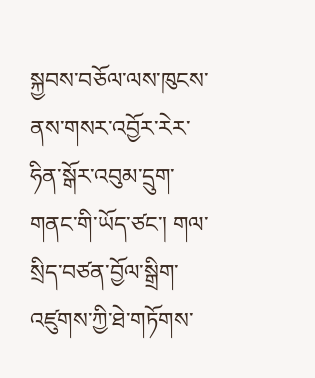སྐྱབས་བཅོལ་ལས་ཁུངས་ནས་གསར་འབྱོར་རེར་ཧིན་སྒོར་འབུམ་དྲུག་གནང་གི་ཡོད་ཙང་། གལ་སྲིད་བཙན་བྱོལ་སྒྲིག་འཛུགས་ཀྱི་ཐེ་གཏོགས་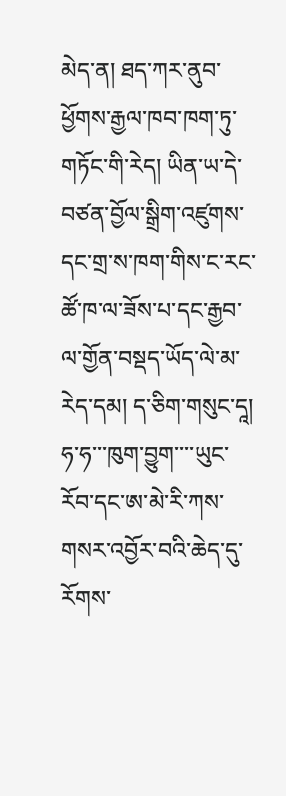མེད་ན། ཐད་ཀར་ནུབ་ཕྱོགས་རྒྱལ་ཁབ་ཁག་ཏུ་གཏོང་གི་རེད། ཡིན་ཡ་དེ་བཙན་བྱོལ་སྒྲིག་འཛུགས་དང་གྲ་ས་ཁག་གིས་ང་རང་ཚོ་ཁ་ལ་ཟོས་པ་དང་རྒྱབ་ལ་གྱོན་བསྡད་ཡོད་ལེ་མ་རེད་དམ། ད་ཅིག་གསུང་དཱ།
ཧ་ཧ་་་ཁུག་བྱུག་་་་ཡུང་རོབ་དང་ཨ་མེ་རི་ཀས་གསར་འབྱོར་བའི་ཆེད་དུ་རོགས་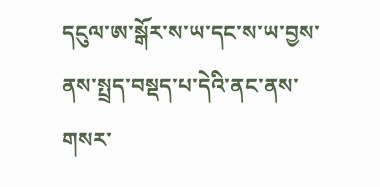དངུལ་ཨ་སྒོར་ས་ཡ་དང་ས་ཡ་བྱས་ནས་སྤྲད་བསྡད་པ་དེའི་ནང་ནས་གསར་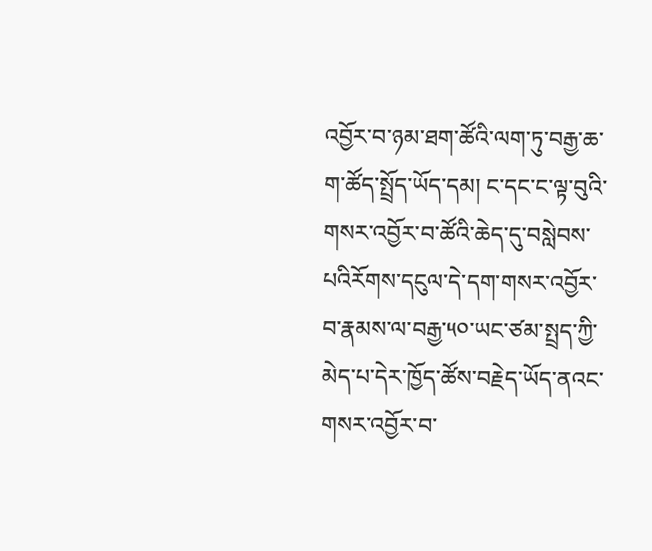འབྱོར་བ་ཉམ་ཐག་ཚོའི་ལག་ཏུ་བརྒྱ་ཆ་ག་ཚོད་སྤྲོད་ཡོད་དམ། ང་དང་ང་ལྟ་བུའི་གསར་འབྱོར་བ་ཚོའི་ཆེད་དུ་བསླེབས་པའིརོགས་དངུལ་དེ་དག་གསར་འབྱོར་བ་རྣམས་ལ་བརྒྱ་༥༠་ཡང་ཙམ་སྤྲད་ཀྱི་མེད་པ་དེར་ཁྱོད་ཚོས་བརྗེད་ཡོད་ནའང་གསར་འབྱོར་བ་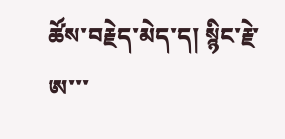ཚོས་བརྗེད་མེད་ད། སྙིང་རྗེ་ཨ་་་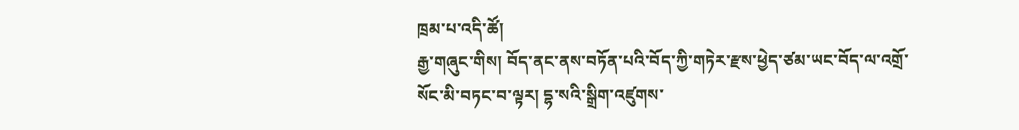ཁྲམ་པ་འདི་ཚོ།
རྒྱ་གཞུང་གིས། བོད་ནང་ནས་བཏོན་པའི་བོད་ཀྱི་གཏེར་རྫས་ཕྱེད་ཙམ་ཡང་བོད་ལ་འགྲོ་སོང་མི་བཏང་བ་ལྟར། དྷ་སའི་སྒྲིག་འཛུགས་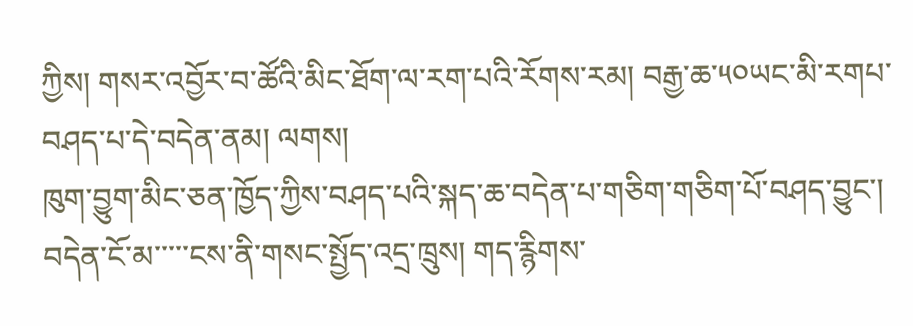ཀྱིས། གསར་འབྱོར་བ་ཚོའི་མིང་ཐོག་ལ་རག་པའི་རོགས་རམ། བརྒྱ་ཆ་༥༠ཡང་མི་རགཔ་བཤད་པ་དེ་བདེན་ནམ། ལགས།
ཁུག་བྱུག་མིང་ཅན་ཁྱོད་ཀྱིས་བཤད་པའི་སྐད་ཆ་བདེན་པ་གཅིག་གཅིག་པོ་བཤད་བྱུང་། བདེན་ངོ་མ་་་་་ངས་ནི་གསང་སྤྱོད་འདྲ་ཁྲུས། གད་རྙིགས་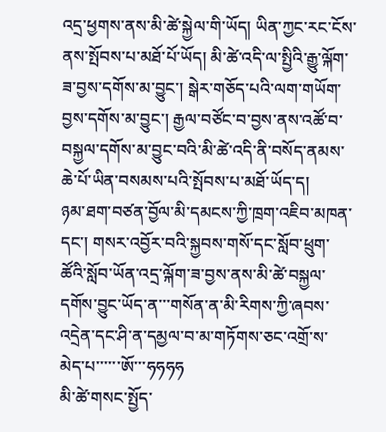འདྲ་ཕྱགས་ནས་མི་ཚེ་སྐྱེལ་གི་ཡོད། ཡིན་ཀྱང་རང་ངོས་ནས་སྤོབས་པ་མཐོ་པོ་ཡོད། མི་ཚེ་འདི་ལ་སྤྱིའི་རྒྱུ་ལྐོག་ཟ་བྱས་དགོས་མ་བྱུང་། སྒེར་གཅོད་པའི་ལག་གཡོག་བྱས་དགོས་མ་བྱུང་། རྒྱལ་བཙོང་བ་བྱས་ནས་འཚོ་བ་བསྐྱལ་དགོས་མ་བྱུང་བའི་མི་ཚེ་འདི་ནི་བསོད་ནམས་ཆེ་པོ་ཡིན་བསམས་པའི་སྤོབས་པ་མཐོ་ཡོད་ད།
ཉམ་ཐག་བཙན་བྱོལ་མི་དམངས་ཀྱི་ཁྲག་འཇིབ་མཁན་དང་། གསར་འབྱོར་བའི་སྐྱབས་གསོ་དང་སློབ་ཕྲུག་ཚོའི་སློབ་ཡོན་འདྲ་ལྐོག་ཟ་བྱས་ནས་མི་ཚེ་བསྐྱལ་དགོས་བྱུང་ཡོད་ན་་་གསོན་ན་མི་རིགས་ཀྱི་ཞབས་འདྲེན་དང་ཤི་ན་དམྱལ་བ་མ་གཏོགས་ཅང་འགྲོ་ས་མེད་པ་་་་་་ཨོ་་་ཧཧཧཧ
མི་ཚེ་གསང་སྤྱོད་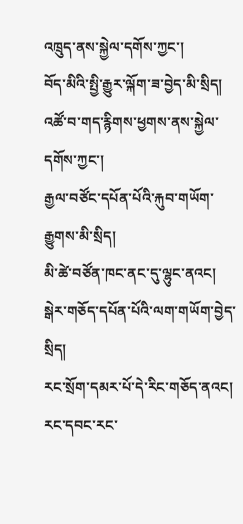འཁྲུད་ནས་སྐྱེལ་དགོས་ཀྱང་།
བོད་མིའི་སྤྱི་རྒྱུར་ལྐོག་ཟ་བྱེད་མི་སྲིད།
འཚོ་བ་གད་རྙིགས་ཕྱགས་ནས་སྐྱེལ་དགོས་ཀྱང་།
རྒྱལ་བཙོང་དཔོན་པོའི་རྐུབ་གཡོག་རྒྱུགས་མི་སྲིད།
མི་ཚེ་བཙོན་ཁང་ནང་དུ་ལྷུང་ནའང།
སྒེར་གཅོད་དཔོན་པོའི་ལག་གཡོག་བྱེད་སྲིད།
རང་སྲོག་དམར་པོ་དེ་རིང་གཅོད་ནའང།
རང་དབང་རང་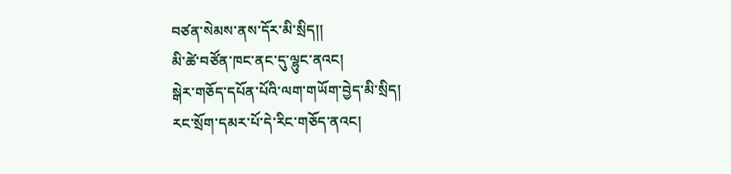བཙན་སེམས་ནས་དོར་མི་སྲིད།།
མི་ཚེ་བཙོན་ཁང་ནང་དུ་ལྷུང་ནའང།
སྒེར་གཅོད་དཔོན་པོའི་ལག་གཡོག་བྱེད་མི་སྲིད།
རང་སྲོག་དམར་པོ་དེ་རིང་གཅོད་ནའང།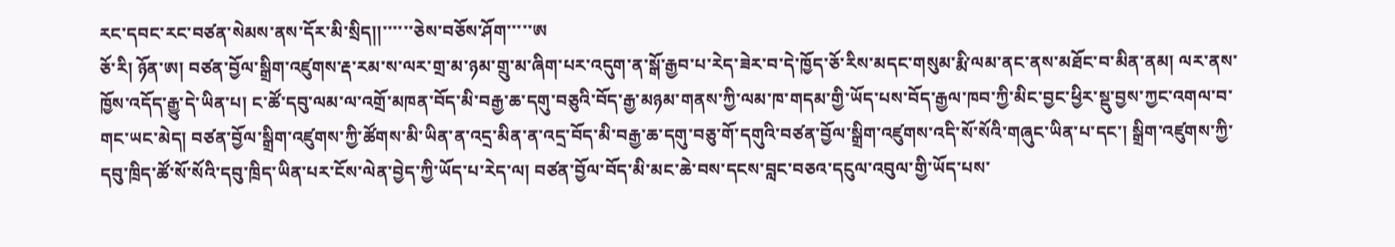རང་དབང་རང་བཙན་སེམས་ནས་དོར་མི་སྲིད།།་་་་་་ཅེས་བཅོས་ཤོག་་་་་ཨ
ཅོ་རི། ཉོན་ཨ། བཙན་བྱོལ་སྒྲིག་འཛུགས་རྡ་རམ་ས་ལར་གྲ་མ་ཉམ་གྲུ་མ་ཞིག་པར་འདུག་ན་སྒོ་རྒྱབ་པ་རེད་ཟེར་བ་དེ་ཁྱོད་ཅོ་རིས་མདང་གསུམ་རྨི་ལམ་ནང་ནས་མཐོང་བ་མིན་ནམ། ལར་ནས་ཁྱོས་འདོད་རྒྱུ་དེ་ཡིན་པ། ང་ཚོ་དབུ་ལམ་ལ་འགྲོ་མཁན་བོད་མི་བརྒྱ་ཆ་དགུ་བཅུའི་བོད་རྒྱ་མཉམ་གནས་ཀྱི་ལམ་ཁ་གདམ་གྱི་ཡོད་པས་བོད་རྒྱལ་ཁབ་ཀྱི་མིང་བྱང་ཕྱིར་སྡུ་བྱས་ཀྱང་འགལ་བ་གང་ཡང་མེད། བཙན་བྱོལ་སྒྲིག་འཛུགས་ཀྱི་ཚོགས་མི་ཡིན་ན་འདྲ་མིན་ན་འདྲ་བོད་མི་བརྒྱ་ཆ་དགུ་བཅུ་གོ་དགུའི་བཙན་བྱོལ་སྒྲིག་འཛུགས་འདི་སོ་སོའི་གཞུང་ཡིན་པ་དང་། སྒྲིག་འཛུགས་ཀྱི་དབུ་ཁྲིད་ཚོ་སོ་སོའི་དབུ་ཁྲིད་ཡིན་པར་ངོས་ལེན་བྱེད་ཀྱི་ཡོད་པ་རེད་ལ། བཙན་བྱོལ་བོད་མི་མང་ཆེ་བས་དངས་བླང་བཅའ་དངུལ་འབུལ་གྱི་ཡོད་པས་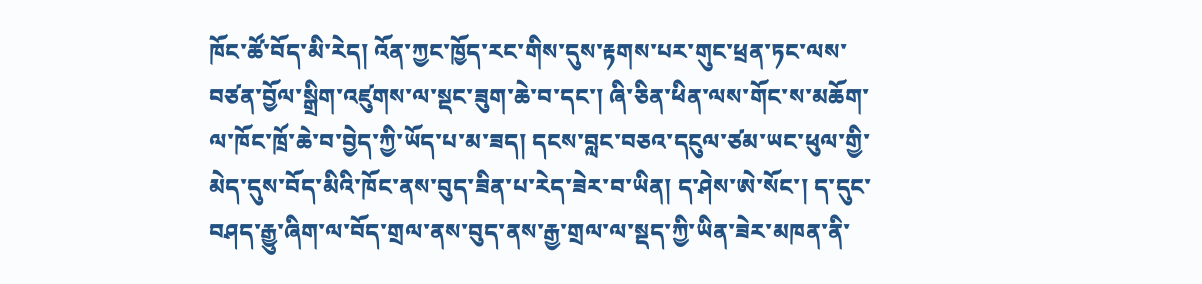ཁོང་ཚོ་བོད་མི་རེད། འོན་ཀྱང་ཁྱོད་རང་གིས་དུས་རྟགས་པར་གུང་ཕྲན་ཏང་ལས་བཙན་བྱོལ་སྒྲིག་འཛུགས་ལ་སྡང་ཟུག་ཆེ་བ་དང་། ཞི་ཅིན་ཕིན་ལས་གོང་ས་མཆོག་ལ་ཁོང་ཁྲོ་ཆེ་བ་བྱེད་ཀྱི་ཡོད་པ་མ་ཟད། དངས་བླང་བཅའ་དངུལ་ཙམ་ཡང་ཕུལ་གྱི་མེད་དུས་བོད་མིའི་ཁོང་ནས་བུད་ཟིན་པ་རེད་ཟེར་བ་ཡིན། ད་ཤེས་ཨེ་སོང་། ད་དུང་བཤད་རྒྱུ་ཞིག་ལ་བོད་གྲལ་ནས་བུད་ནས་རྒྱ་གྲལ་ལ་སྡད་ཀྱི་ཡིན་ཟེར་མཁན་ནི་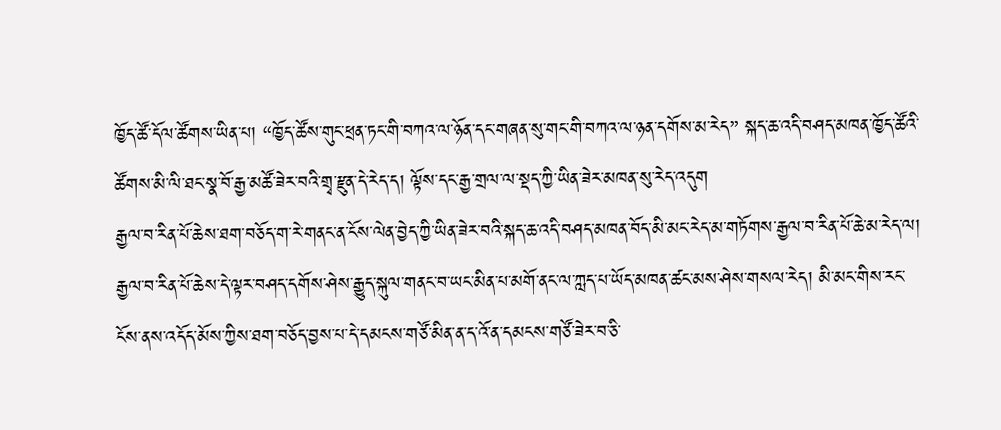ཁྱོད་ཚོ་དོལ་ཚོགས་ཡིན་པ། “ཁྱོད་ཚོས་གུང་ཕྲན་ཏང་གི་བཀའ་ལ་ཉོན་དང་གཞན་སུ་གང་གི་བཀའ་ལ་ཉན་དགོས་མ་རེད” སྐད་ཆ་འདི་བཤད་མཁན་ཁྱོད་ཚོའི་ཚོགས་མི་ལི་ཐང་སྣ་བོ་རྒྱ་མཚོ་ཟེར་བའི་གྲྭ་རྫུན་དེ་རེད་ད། ལྟོས་དང་རྒྱ་གྲལ་ལ་སྡད་ཀྱི་ཡིན་ཟེར་མཁན་སུ་རེད་འདུག
རྒྱལ་བ་རིན་པོ་ཆེས་ཐག་བཅོད་ག་རེ་གནང་ན་ངོས་ལེན་བྱེད་ཀྱི་ཡིན་ཟེར་བའི་སྐད་ཆ་འདི་བཤད་མཁན་བོད་མི་མང་རེད་མ་གཏོགས་རྒྱལ་བ་རིན་པོ་ཆེ་མ་རེད་ལ། རྒྱལ་བ་རིན་པོ་ཆེས་དེ་ལྟར་བཤད་དགོས་ཤེས་རྒྱུད་སྐུལ་གནང་བ་ཡང་མིན་པ་མགོ་ནང་ལ་ཀླད་པ་ཡོད་མཁན་ཚང་མས་ཤེས་གསལ་རེད། མི་མང་གིས་རང་ངོས་ནས་འདོད་མོས་ཀྱིས་ཐག་བཅོད་བྱས་པ་དེ་དམངས་གཙོ་མིན་ན་ད་འོ་ན་དམངས་གཙོ་ཟེར་བ་ཅི་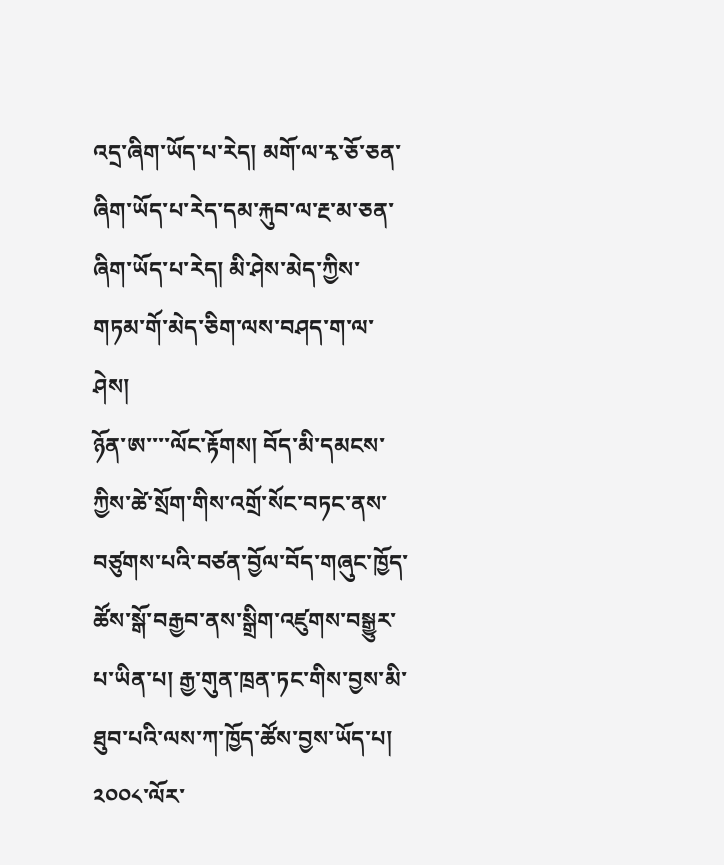འདྲ་ཞིག་ཡོད་པ་རེད། མགོ་ལ་རྭ་ཅོ་ཅན་ཞིག་ཡོད་པ་རེད་དམ་རྐུབ་ལ་རྔ་མ་ཅན་ཞིག་ཡོད་པ་རེད། མི་ཤེས་མེད་ཀྱིས་གཏམ་གོ་མེད་ཅིག་ལས་བཤད་ག་ལ་ཤེས།
ཉོན་ཨ་་་་ལོང་རྟོགས། བོད་མི་དམངས་ཀྱིས་ཚེ་སྲོག་གིས་འགྲོ་སོང་བཏང་ནས་བཙུགས་པའི་བཙན་བྱོལ་བོད་གཞུང་ཁྱོད་ཚོས་སྒོ་བརྒྱབ་ནས་སྒྲིག་འཛུགས་བསྒྱུར་པ་ཡིན་པ། རྒྱ་གུན་ཁྲན་ཏང་གིས་བྱས་མི་ཐུབ་པའི་ལས་ཀ་ཁྱོད་ཚོས་བྱས་ཡོད་པ། ༢༠༠༨་ལོར་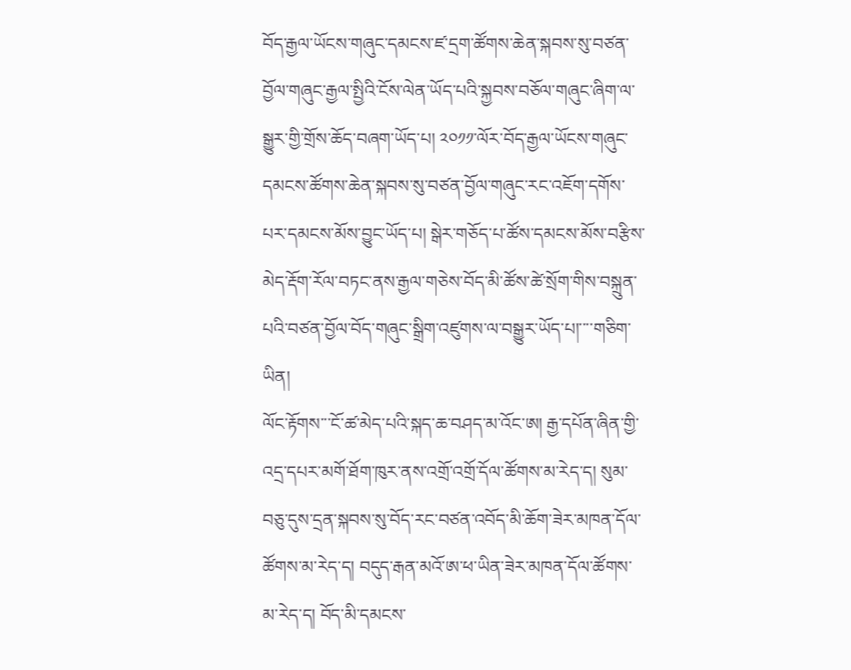བོད་རྒྱལ་ཡོངས་གཞུང་དམངས་ཛ་དྲག་ཚོགས་ཆེན་སྐབས་སུ་བཙན་བྱོལ་གཞུང་རྒྱལ་སྤྱིའི་ངོས་ལེན་ཡོད་པའི་སྐྱབས་བཅོལ་གཞུང་ཞིག་ལ་སྒྱུར་གྱི་གྲོས་ཆོད་བཞག་ཡོད་པ། ༢༠༡༡་ལོར་བོད་རྒྱལ་ཡོངས་གཞུང་དམངས་ཚོགས་ཆེན་སྐབས་སུ་བཙན་བྱོལ་གཞུང་རང་འཇོག་དགོས་པར་དམངས་མོས་བྱུང་ཡོད་པ། སྒེར་གཅོད་པ་ཚོས་དམངས་མོས་བརྩིས་མེད་རྡོག་རོལ་བཏང་ནས་རྒྱལ་གཅེས་བོད་མི་ཚོས་ཚེ་སྲོག་གིས་བསྐྲུན་པའི་བཙན་བྱོལ་བོད་གཞུང་སྒྲིག་འཛུགས་ལ་བསྒྱུར་ཡོད་པ།་་་་གཅིག་ཡིན།
ལོང་རྟོགས་་་ངོ་ཚ་མེད་པའི་སྐད་ཆ་བཤད་མ་འོང་ཨ། རྒྱ་དཔོན་ཞིན་གྱི་འདྲ་དཔར་མགོ་ཐོག་ཁུར་ནས་འགྲོ་འགྲོ་དོལ་ཚོགས་མ་རེད་ད། སུམ་བཅུ་དུས་དྲན་སྐབས་སུ་བོད་རང་བཙན་འབོད་མི་ཆོག་ཟེར་མཁན་དོལ་ཚོགས་མ་རེད་ད། བདུད་རྒན་མའོ་ཨ་ཕ་ཡིན་ཟེར་མཁན་དོལ་ཚོགས་མ་རེད་ད། བོད་མི་དམངས་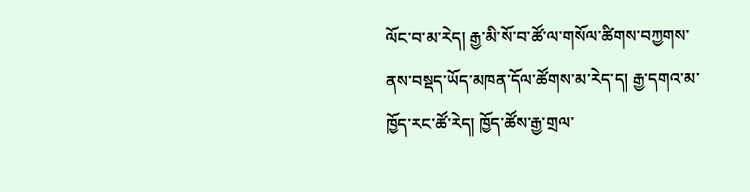ལོང་བ་མ་རེད། རྒྱ་མི་སོ་བ་ཚོ་ལ་གསོལ་ཚིགས་བཀྱགས་ནས་བསྡད་ཡོད་མཁན་དོལ་ཚོགས་མ་རེད་ད། རྒྱ་དགའ་མ་ཁྱོད་རང་ཚོ་རེད། ཁྱོད་ཚོས་རྒྱ་གྲལ་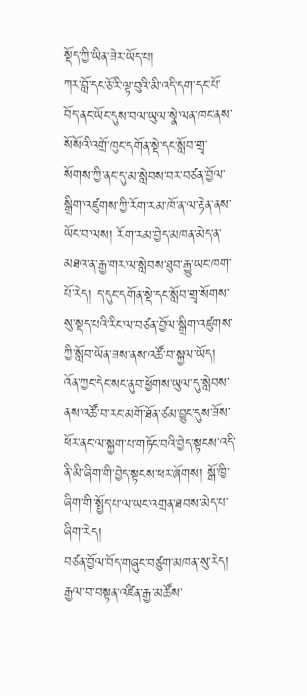སྡོད་ཀྱི་ཡིན་ཟེར་ཡོད་པ།
ཀར་བློ་དང་ཅོ་རི་ལྟ་བུའི་མི་འདི་དག་དང་པོ་བོད་ནང་ཡོང་དུས་བལ་ཡུལ་སྣེ་ལན་ཁང་ནས་སོསོའི་འགྲོ་ཁུང་དགོན་སྡེ་དང་སློབ་གྲྭ་སོགས་ཀྱི་ནང་དུ་མ་སླེབས་བར་བཙན་བྱོལ་སྒྲིག་འཛུགས་ཀྱི་རོག་རམ་ཁོ་ན་ལ་རྟེན་ནས་ཡོང་བ་ལས། རོག་རམ་བྱེད་མཁན་མེད་ན་མཐའ་ན་རྒྱ་གར་ལ་སླེབས་ཐུབ་རྒྱུ་ཡང་ཁག་པོ་རེད། ད་དུང་དགོན་སྡེ་དང་སློབ་གྲྭ་སོགས་སུ་སྡད་པའི་རིང་ལ་བཙན་བྱོལ་སྒྲིག་འཛུགས་ཀྱི་སློབ་ཡོན་ཟས་ནས་འཚོ་བ་སྐྱལ་ཡོད། འོན་ཀྱང་དེང་སང་ནུབ་ཕྱོགས་ཡུལ་དུ་སླེབས་ནས་འཚོ་བ་རང་མགོ་ཐོན་ཙམ་བྱུང་དུས་ཟོས་ཕོར་ནང་ལ་སྐྱག་པ་གཏོང་བའི་བྱེད་སྟངས་འདི་ནི་མི་ཞིག་གི་བྱེད་སྟངས་ཕར་ཞོགས། སྒོ་ཁྱི་ཞིག་གི་སྤྱོད་པ་ལ་ཡང་འགྲན་ཐབས་མེད་པ་ཞིག་རེད།
བཙན་བྱོལ་བོད་གཞུང་བཙུག་མཁན་སུ་རེད། རྒྱལ་བ་བསྟན་འཛིན་རྒྱ་མཚོས་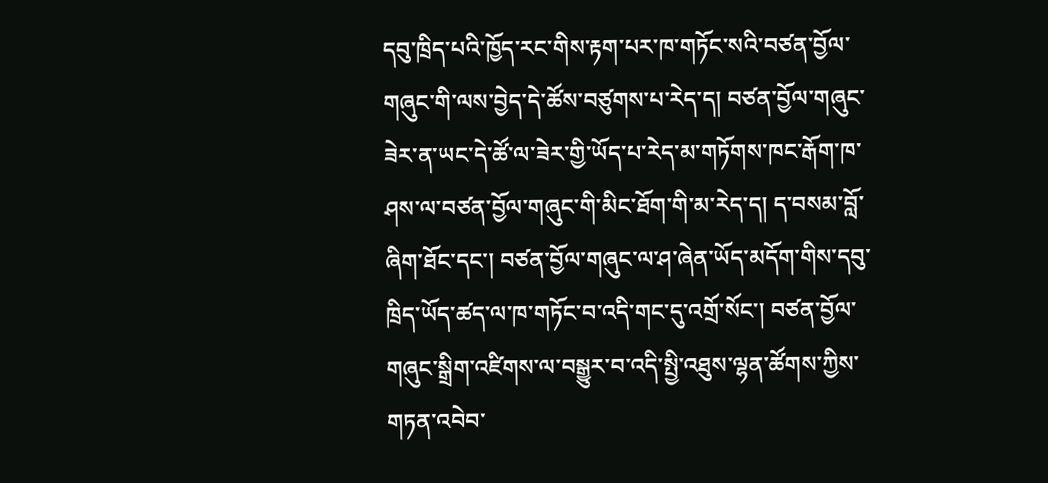དབུ་ཁྲིད་པའི་ཁྱོད་རང་གིས་རྟག་པར་ཁ་གཏོང་སའི་བཙན་བྱོལ་གཞུང་གི་ལས་བྱེད་དེ་ཚོས་བཙུགས་པ་རེད་ད། བཙན་བྱོལ་གཞུང་ཟེར་ན་ཡང་དེ་ཚོ་ལ་ཟེར་གྱི་ཡོད་པ་རེད་མ་གཏོགས་ཁང་རྒོག་ཁ་ཤས་ལ་བཙན་བྱོལ་གཞུང་གི་མིང་ཐོག་གི་མ་རེད་ད། ད་བསམ་བློ་ཞིག་ཐོང་དང་། བཙན་བྱོལ་གཞུང་ལ་ཤ་ཞེན་ཡོད་མདོག་གིས་དབུ་ཁྲིད་ཡོད་ཚད་ལ་ཁ་གཏོང་བ་འདི་གང་དུ་འགྲོ་སོང་། བཙན་བྱོལ་གཞུང་སྒྲིག་འཛིགས་ལ་བསྒྱུར་བ་འདི་སྤྱི་འཐུས་ལྷན་ཚོགས་ཀྱིས་གཏན་འབེབ་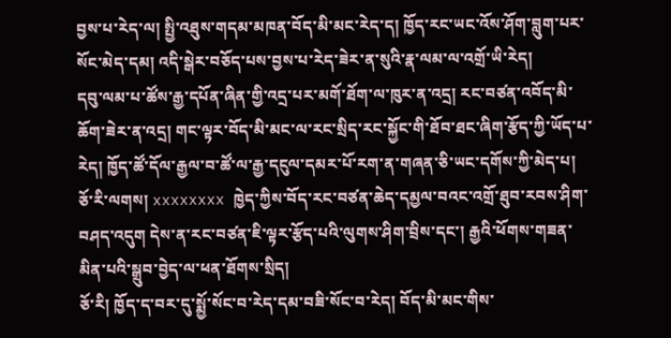བྱས་པ་རེད་ལ། སྤྱི་འཐུས་གདམ་མཁན་བོད་མི་མང་རེད་ད། ཁྱོད་རང་ཡང་འོས་ཤོག་བླུག་པར་སོང་མེད་དམ། འདི་སྒེར་བཅོད་པས་བྱས་པ་རེད་ཟེར་ན་སུའི་རྣ་ལམ་ལ་འགྲོ་ཡི་རེད།
དབུ་ལམ་པ་ཚོས་རྒྱ་དཔོན་ཞིན་གྱི་འདྲ་པར་མགོ་ཐོག་ལ་ཁུར་ན་འདྲ། རང་བཙན་འབོད་མི་ཆོག་ཟེར་ན་འདྲ། གང་ལྟར་བོད་མི་མང་ལ་རང་སྲིད་རང་སྐྱོང་གི་ཐོབ་ཐང་ཞིག་རྩོད་ཀྱི་ཡོད་པ་རེད། ཁྱོད་ཚོ་དོལ་རྒྱལ་བ་ཚོ་ལ་རྒྱ་དངུལ་དམར་པོ་རག་ན་གཞན་ཅི་ཡང་དགོས་ཀྱི་མེད་པ།
ཅོ་རི་ལགས། xxxxxxxx ཁྱེད་ཀྱིས་བོད་རང་བཙན་ཆེད་དམྱལ་བའང་འགྲོ་ཐུབ་རབས་ཤིག་བཤད་འདུག དེས་ན་རང་བཙན་ཇི་ལྟར་རྩོད་པའི་ལུགས་ཤིག་བྲིས་དང་། རྒྱའི་ཕོགས་གཟན་མིན་པའི་སྒྲུབ་བྱེད་ལ་ཕན་ཐོགས་སྲིད།
ཅོ་རི། ཁྱོད་ད་བར་དུ་སྨྱོ་སོང་བ་རེད་དམ་བཟི་སོང་བ་རེད། བོད་མི་མང་གིས་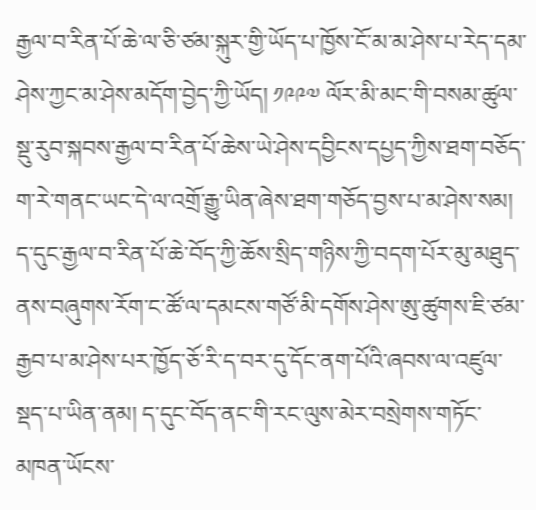རྒྱལ་བ་རིན་པོ་ཆེ་ལ་ཅི་ཙམ་སྐུར་གྱི་ཡོད་པ་ཁྱོས་ངོ་མ་མ་ཤེས་པ་རེད་དམ་ཤེས་ཀྱང་མ་ཤེས་མདོག་བྱེད་ཀྱི་ཡོད། ༡༩༩༧ ལོར་མི་མང་གི་བསམ་ཚུལ་སྡུ་རུབ་སྐབས་རྒྱལ་བ་རིན་པོ་ཆེས་ཡེ་ཤེས་དབྱིངས་དཔྱད་ཀྱིས་ཐག་བཅོད་ག་རེ་གནང་ཡང་དེ་ལ་འགྲོ་རྒྱུ་ཡིན་ཞེས་ཐག་གཅོད་བྱས་པ་མ་ཤེས་སམ། ད་དུང་རྒྱལ་བ་རིན་པོ་ཆེ་བོད་ཀྱི་ཆོས་སྲིད་གཉིས་ཀྱི་བདག་པོར་མུ་མཐུད་ནས་བཞུགས་རོག་ང་ཚོ་ལ་དམངས་གཙོ་མི་དགོས་ཤེས་ཨུ་ཚུགས་ཇི་ཙམ་རྒྱབ་པ་མ་ཤེས་པར་ཁྱོད་ཅོ་རི་ད་བར་དུ་དོང་ནག་པོའི་ཞབས་ལ་འཛུལ་སྡད་པ་ཡིན་ནམ། ད་དུང་བོད་ནང་གི་རང་ལུས་མེར་བསྲེགས་གཏོང་མཁན་ཡོངས་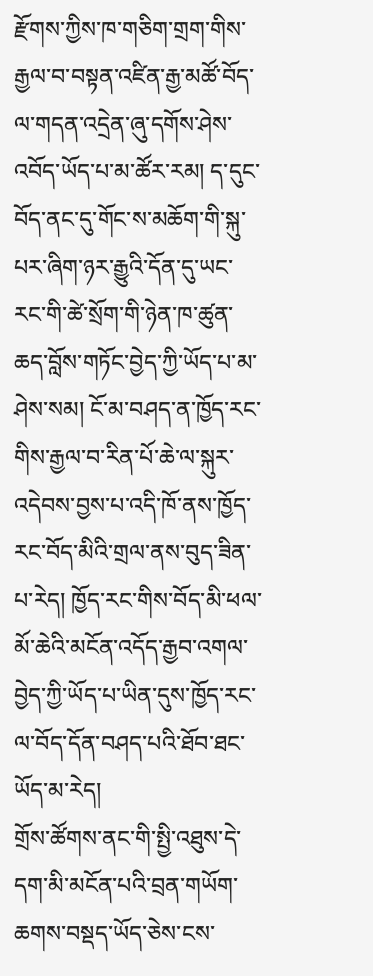རྫོགས་ཀྱིས་ཁ་གཅིག་གྲག་གིས་རྒྱལ་བ་བསྟན་འཛིན་རྒྱ་མཚོ་བོད་ལ་གདན་འདྲེན་ཞུ་དགོས་ཤེས་འབོད་ཡོད་པ་མ་ཚོར་རམ། ད་དུང་བོད་ནང་དུ་གོང་ས་མཆོག་གི་སྐུ་པར་ཞིག་ཉར་རྒྱུའི་དོན་དུ་ཡང་རང་གི་ཚེ་སྲོག་གི་ཉེན་ཁ་ཚུན་ཆད་བློས་གཏོང་བྱེད་ཀྱི་ཡོད་པ་མ་ཤེས་སམ། ངོ་མ་བཤད་ན་ཁྱོད་རང་གིས་རྒྱལ་བ་རིན་པོ་ཆེ་ལ་སྐུར་འདེབས་བྱས་པ་འདི་ཁོ་ནས་ཁྱོད་རང་བོད་མིའི་གྲལ་ནས་བུད་ཟིན་པ་རེད། ཁྱོད་རང་གིས་བོད་མི་ཕལ་མོ་ཆེའི་མངོན་འདོད་རྒྱབ་འགལ་བྱེད་ཀྱི་ཡོད་པ་ཡིན་དུས་ཁྱོད་རང་ལ་བོད་དོན་བཤད་པའི་ཐོབ་ཐང་ཡོད་མ་རེད།
གྲོས་ཚོགས་ནང་གི་སྤྱི་འཐུས་དེ་དག་མི་མངོན་པའི་བྲན་གཡོག་ཆགས་བསྡད་ཡོད་ཅེས་ངས་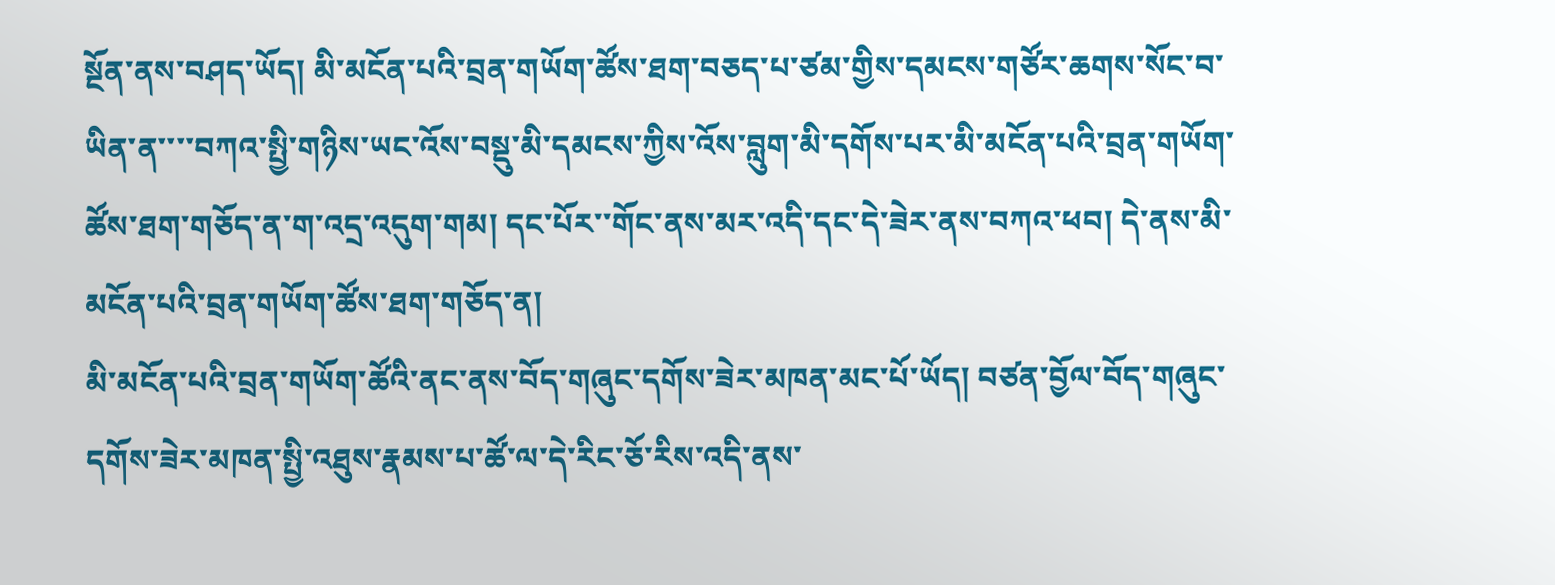སྔོན་ནས་བཤད་ཡོད། མི་མངོན་པའི་བྲན་གཡོག་ཚོས་ཐག་བཅད་པ་ཙམ་གྱིས་དམངས་གཙོར་ཆགས་སོང་བ་ཡིན་ན་་་་བཀའ་སྤྱི་གཉིས་ཡང་འོས་བསྡུ་མི་དམངས་ཀྱིས་འོས་བླུག་མི་དགོས་པར་མི་མངོན་པའི་བྲན་གཡོག་ཚོས་ཐག་གཅོད་ན་ག་འདྲ་འདུག་གམ། དང་པོར་་གོང་ནས་མར་འདི་དང་དེ་ཟེར་ནས་བཀའ་ཕབ། དེ་ནས་མི་མངོན་པའི་བྲན་གཡོག་ཚོས་ཐག་གཅོད་ན།
མི་མངོན་པའི་བྲན་གཡོག་ཚོའི་ནང་ནས་བོད་གཞུང་དགོས་ཟེར་མཁན་མང་པོ་ཡོད། བཙན་བྱོལ་བོད་གཞུང་དགོས་ཟེར་མཁན་སྤྱི་འཐུས་རྣམས་པ་ཚོ་ལ་དེ་རིང་ཅོ་རིས་འདི་ནས་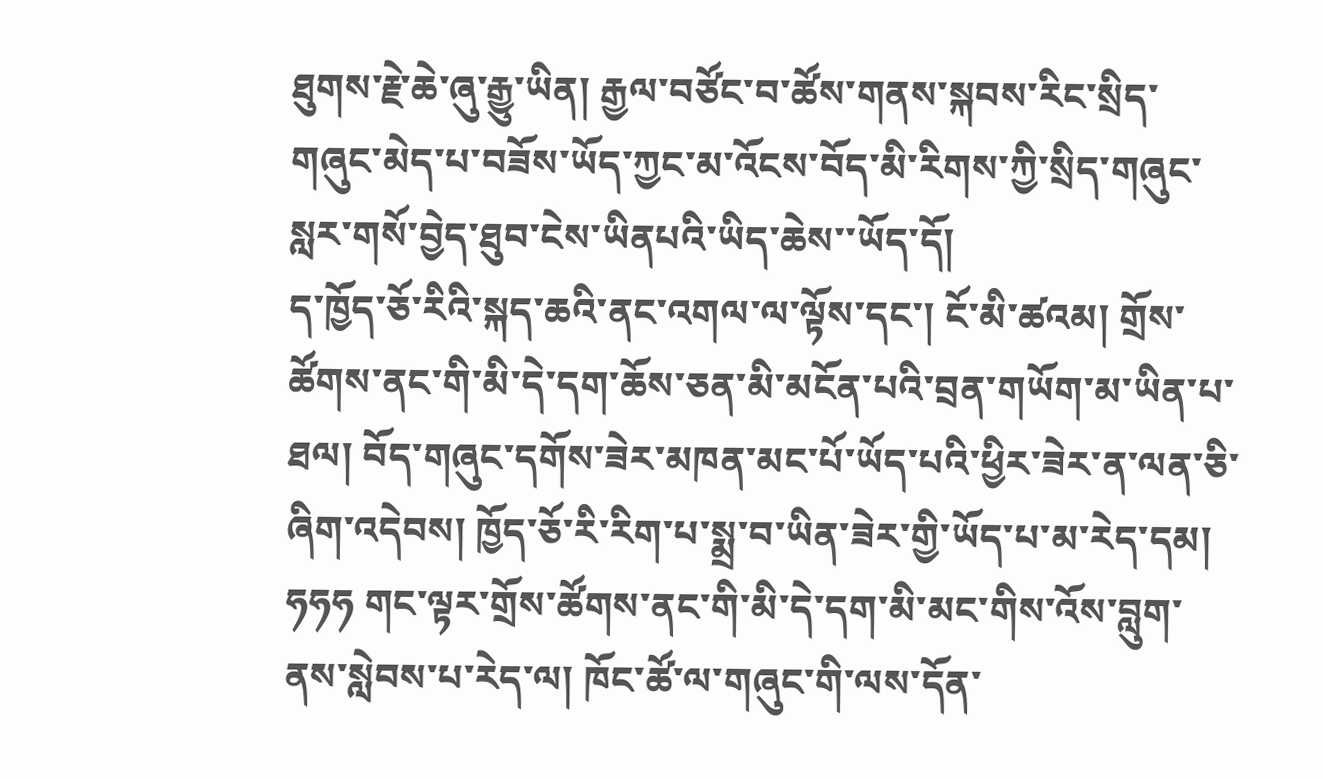ཐུགས་རྗེ་ཆེ་ཞུ་རྒྱུ་ཡིན། རྒྱལ་བཙོང་བ་ཚོས་གནས་སྐབས་རིང་སྲིད་གཞུང་མེད་པ་བཟོས་ཡོད་ཀྱང་མ་འོངས་བོད་མི་རིགས་ཀྱི་སྲིད་གཞུང་སླར་གསོ་བྱེད་ཐུབ་ངེས་ཡིནཔའི་ཡིད་ཆེས་་ཡོད་དོ།
ད་ཁྱོད་ཅོ་རིའི་སྐད་ཆའི་ནང་འགལ་ལ་ལྟོས་དང་། ངོ་མི་ཚའམ། གྲོས་ཚོགས་ནང་གི་མི་དེ་དག་ཆོས་ཅན་མི་མངོན་པའི་བྲན་གཡོག་མ་ཡིན་པ་ཐལ། བོད་གཞུང་དགོས་ཟེར་མཁན་མང་པོ་ཡོད་པའི་ཕྱིར་ཟེར་ན་ལན་ཅི་ཞིག་འདེབས། ཁྱོད་ཅོ་རི་རིག་པ་སྨྲ་བ་ཡིན་ཟེར་གྱི་ཡོད་པ་མ་རེད་དམ། ཧཧཧ གང་ལྟར་གྲོས་ཚོགས་ནང་གི་མི་དེ་དག་མི་མང་གིས་འོས་བླུག་ནས་སླེབས་པ་རེད་ལ། ཁོང་ཚོ་ལ་གཞུང་གི་ལས་དོན་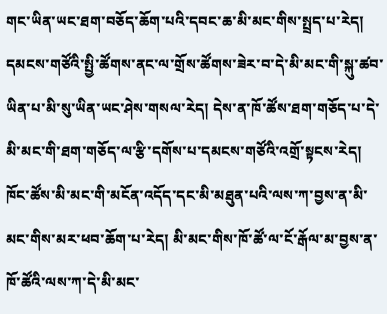གང་ཡིན་ཡང་ཐག་བཅོད་ཆོག་པའི་དབང་ཆ་མི་མང་གིས་སྤྲད་པ་རེད། དམངས་གཙོའི་སྤྱི་ཚོགས་ནང་ལ་གྲོས་ཚོགས་ཟེར་བ་དེ་མི་མང་གི་སྐུ་ཚབ་ཡིན་པ་མི་སུ་ཡིན་ཡང་ཤེས་གསལ་རེད། དེས་ན་ཁོ་ཚོས་ཐག་གཅོད་པ་དེ་མི་མང་གི་ཐག་གཅོད་ལ་རྩི་དགོས་པ་དམངས་གཙོའི་འགྲོ་སྟངས་རེད། ཁོང་ཚོས་མི་མང་གི་མངོན་འདོད་དང་མི་མཐུན་པའི་ལས་ཀ་བྱས་ན་མི་མང་གིས་མར་ཕབ་ཆོག་པ་རེད། མི་མང་གིས་ཁོ་ཚོ་ལ་ངོ་རྒོལ་མ་བྱས་ན་ཁོ་ཚོའི་ལས་ཀ་དེ་མི་མང་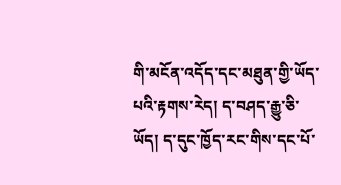གི་མངོན་འདོད་དང་མཐུན་གྱི་ཡོད་པའི་རྟགས་རེད། ད་བཤད་རྒྱུ་ཅི་ཡོད། ད་དུང་ཁྱོད་རང་གིས་དང་པོ་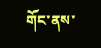གོང་ནས་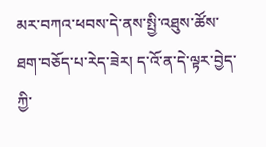མར་བཀའ་ཕབས་དེ་ནས་སྤྱི་འཐུས་ཚོས་ཐག་བཅོད་པ་རེད་ཟེར། ད་འོ་ན་དེ་ལྟར་བྱེད་ཀྱི་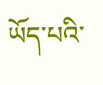ཡོད་པའི་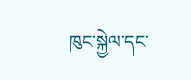ཁུང་སྐྱེལ་དང་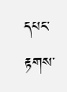དཔང་རྟགས་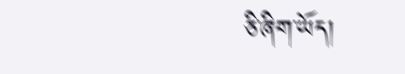ཅི་ཞིག་ཡོད།